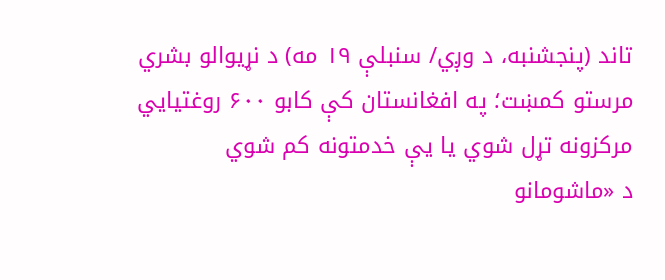تاند (پنجشنبه، د وږي/ سنبلې ۱۹ مه) د نړیوالو بشري مرستو کمښت؛ په افغانستان کې کابو ۶۰۰ روغتیايي مرکزونه تړل شوي یا یې خدمتونه کم شوي
د «ماشومانو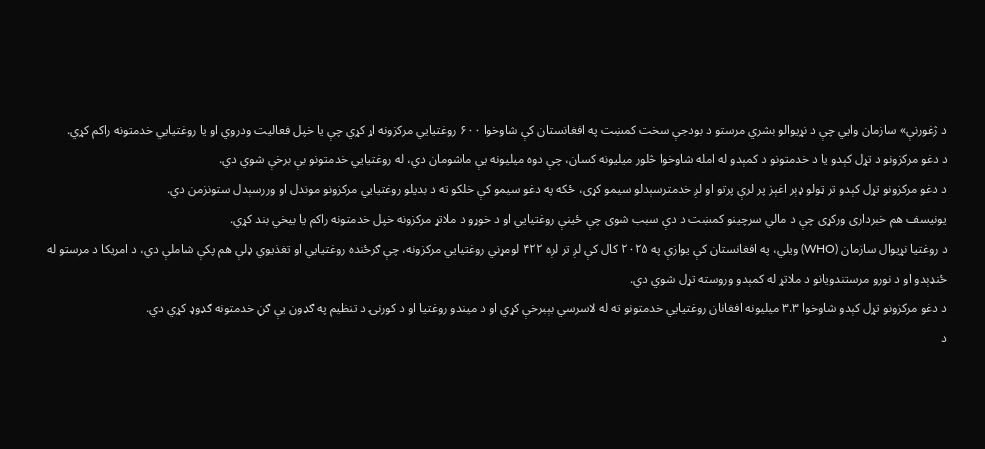د ژغورنې» سازمان وايي چې د نړیوالو بشري مرستو د بودجې سخت کمښت په افغانستان کې شاوخوا ۶۰۰ روغتیايي مرکزونه اړ کړي چې یا خپل فعالیت ودروي او یا روغتیايي خدمتونه راکم کړي.
د دغو مرکزونو د تړل کېدو یا د خدمتونو د کمېدو له امله شاوخوا څلور میلیونه کسان، چې دوه میلیونه یې ماشومان دي، له روغتیايي خدمتونو بې برخې شوي دي.
د دغو مرکزونو تړل کېدو تر ټولو ډېر اغېز پر لرې پرتو او لږ خدمترسېدلو سیمو کړی، ځکه په دغو سیمو کې خلکو ته د بدیلو روغتیايي مرکزونو موندل او وررسېدل ستونزمن دي.
یونیسف هم خبرداری ورکړی چې د مالي سرچینو کمښت د دې سبب شوی چې ځینې روغتیايي او د خوړو د ملاتړ مرکزونه خپل خدمتونه راکم یا بیخي بند کړي.
د روغتیا نړیوال سازمان (WHO) ویلي، په افغانستان کې یوازې په ۲۰۲۵ کال کې لږ تر لږه ۴۲۲ لومړني روغتیايي مرکزونه، چې ګرځنده روغتیايي او تغذیوي ډلې هم پکې شاملې دي، د امریکا د مرستو له ځنډېدو او د نورو مرستندویانو د ملاتړ له کمېدو وروسته تړل شوي دي.
د دغو مرکزونو تړل کېدو شاوخوا ۳.۳ میلیونه افغانان روغتیايي خدمتونو ته له لاسرسي بېبرخې کړي او د میندو روغتیا او د کورنۍ د تنظیم په ګډون یې ګڼ خدمتونه ګډوډ کړي دي.
د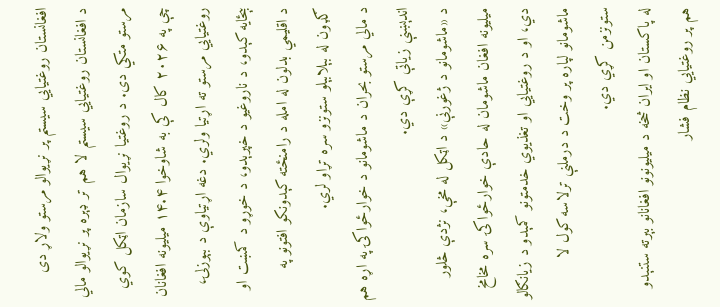افغانستان روغتیايي سیستم پر نړیوالو مرستو ولاړ دی
د افغانستان روغتیايي سیستم لا هم تر ډېره پر نړیوالو مالي مرستو متکي دی. د روغتیا نړیوال سازمان اټکل کوي چې په ۲۰۲۶ کال کې به شاوخوا ۱۴.۴ میلیونه افغانان روغتیايي مرستو ته اړتیا ولري. دغه اړتیاوې د بېوزلۍ، بېځایه کېدو، د ناروغیو د خپرېدو، د خوړو د کمښت او د اقلیمي بدلون له امله د رامنځته کېدونکو افتونو په ګډون له بېلابېلو ستونزو سره تړاو لري.
د مالي مرستو بحران د ماشومانو د خوارځواکۍ په اړه هم اندېښنې زیاتې کړې دي.
د «ماشومانو د ژغورنې» د اټکل له مخې، نژدې څلور میلیونه افغان ماشومان له حادې خوارځواکۍ سره مخامخ دي، او د روغتیايي او تغذیوي خدمتونو کمېدو د زیانګالو ماشومانو لپاره پر وخت د درملنې ترلاسه کول لا ستونزمن کړي دي.
له پاکستان او ایران څخه د میلیونونو افغانانو بېرته ستنېدو هم پر روغتیايي نظام فشار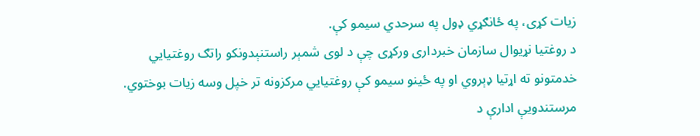زیات کړی، په ځانګړي ډول په سرحدي سیمو کې.
د روغتیا نړیوال سازمان خبرداری ورکړی چې د لوی شمېر راستنېدونکو راتګ روغتیايي خدمتونو ته اړتیا ډېروي او په ځینو سیمو کې روغتیايي مرکزونه تر خپل وسه زیات بوختوي.
مرستندویې ادارې د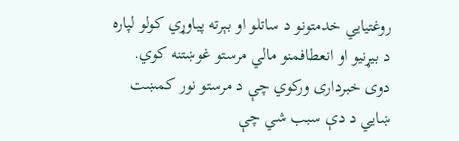روغتیايي خدمتونو د ساتلو او بېرته پیاوړي کولو لپاره د بیړنیو او انعطافمنو مالي مرستو غوښتنه کوي. دوی خبرداری ورکوي چې د مرستو نور کمښت ښايي د دې سبب شي چې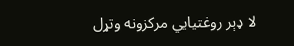لا ډېر روغتیايي مرکزونه وتړل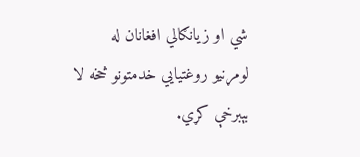شي او زیانګالي افغانان له لومړنیو روغتیايي خدمتونو څخه لا بېبرخې کړي.